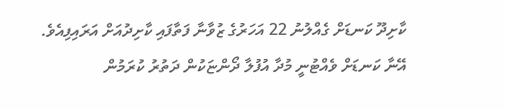ކާށިދޫ ކަނޑަށް ގެއްލުނު 22 އަހަރުގެ ޒުވާނާ ފަތާފައި ކާށިދުއަށް އަރައިފިއެވެ.
އޭނާ ކަނޑަށް ވެއްޓުނީ މުދާ އުފުލާ ދޯންޏަކުން ދަތުރު ކުރަމުން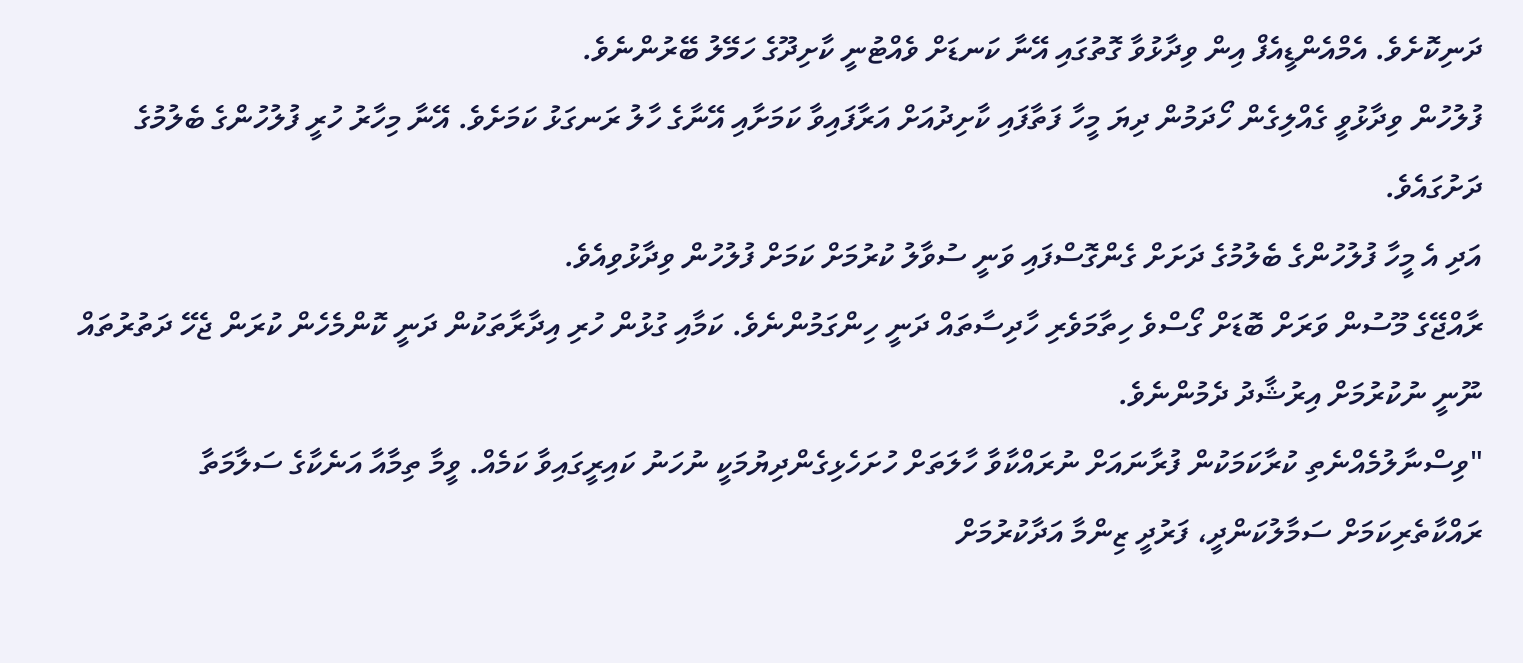ދަނިކޮށެވެ. އެމްއެންޑީއެފް އިން ވިދާޅުވާ ގޮތުގައި އޭނާ ކަނޑަށް ވެއްޓުނީ ކާށިދޫގެ ހަމޭލު ބޭރުންނެވެ.
ފުލުހުން ވިދާޅުވީ ގެއްލިގެން ހޯދަމުން ދިޔަ މީހާ ފަތާފައި ކާށިދުއަށް އަރާފައިވާ ކަމަށާއި އޭނާގެ ހާލު ރަނގަޅު ކަމަށެވެ. އޭނާ މިހާރު ހުރީ ފުލުހުންގެ ބެލުމުގެ ދަށުގައެވެ.
އަދި އެ މީހާ ފުލުހުންގެ ބެލުމުގެ ދަށަށް ގެންގޮސްފައި ވަނީ ސުވާލު ކުރުމަށް ކަމަށް ފުލުހުން ވިދާޅުވިއެވެ.
ރާއްޖޭގެ މޫސުން ވަރަށް ބޮޑަށް ގޯސްވެ ހިތާމަވެރި ހާދިސާތައް ދަނީ ހިންގަމުންނެވެ. ކަމާއި ގުޅުން ހުރި އިދާރާތަކުން ދަނީ ކޮންމެހެން ކުރަން ޖެހޭ ދަތުރުތައް ނޫނީ ނުކުރުމަށް އިރުޝާދު ދެމުންނެވެ.
"ވިސްނާލުމެއްނެތި ކުރާކަމަކުން ފުރާނައަށް ނުރައްކާވާ ހާލަތަށް ހުށަހެޅިގެންދިޔުމަކީ ނުހަނު ކައިރީގައިވާ ކަމެއް. ވީމާ ތިމާއާ އަނެކާގެ ސަލާމަތާ ރައްކާތެރިކަމަށް ސަމާލުކަންދީ، ފަރުދީ ޒިންމާ އަދާކުރުމަށް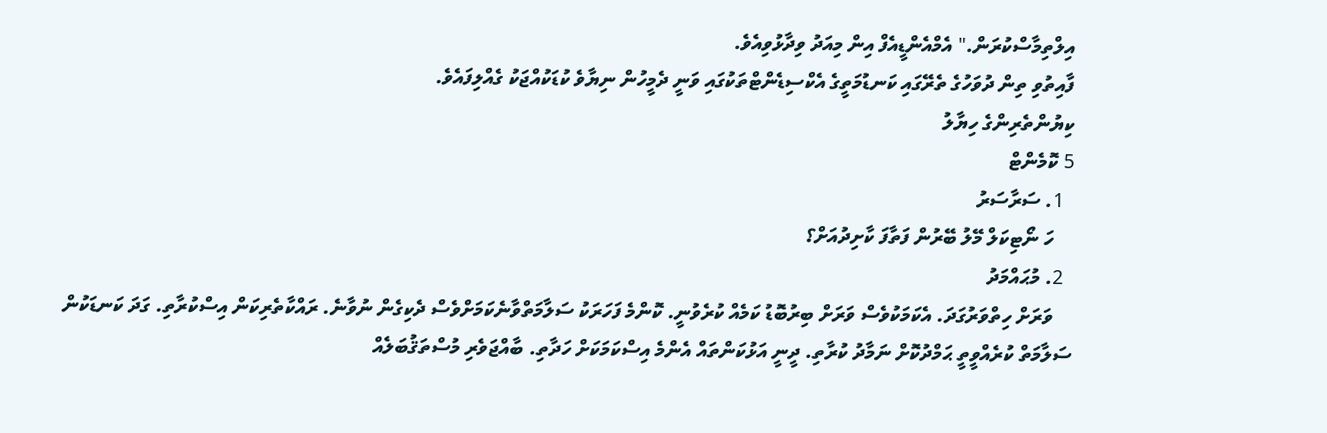އިލްތިމާސްކުރަން." އެމްއެންޑީއެފް އިން މިއަދު ވިދާޅުވިއެވެ.
ފާއިތުވި ތިން ދުވަހުގެ ތެރޭގައި ކަނޑުމަތީގެ އެކްސިޑެންޓްތަކުގައި ވަނީ ދެމީހުން ނިޔާވެ ކުޑަކުއްޖަކު ގެއްލިފައެވެ.
ކިޔުންތެރިންގެ ހިޔާލު
5 ކޮމެންޓް
  1. ސަރާސަރު
    ހަ ނޯޓިކަލް މޭލު ބޭރުން ފަތާފަ ކާށިދުއަށް؟
  2. މުޙައްމަދު
    ވަރަށް ހިތްވަރުގަދަ. އެކަމަކުވެސް ވަރަށް ބިރުބޮޑު ކަމެއް ކުރެވުނީ. ކޮންމެ ފަހަރަކު ސަލާމަތްވާނެކަމަށްވެސް ދެކިގެން ނުވާނެ. ރައްކާތެރިކަން އިސްކުރާތި. ގަދަ ކަނޑަކުން ސަލާމަތް ކުރެއްވީތީ ޙަމްދުކޮށް ނަމާދު ކުރާތި. ދީނީ އަޅުކަންތައް އެންމެ އިސްކަމަކަށް ހަދާތި. ބާއްޖަވެރި މުސްތަޤުބަލެއް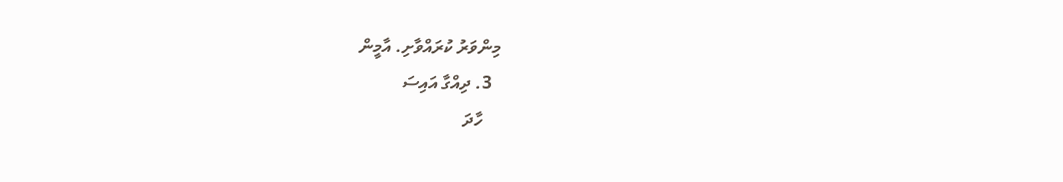މިންވަރު ކުރައްވާށި. އާމީން
  3. ދިއްގާ އައިސަ
    ހާދަ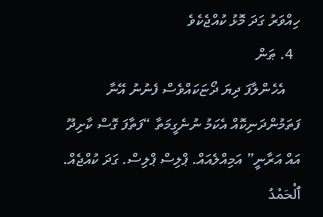ހިއްވަރު ގަދަ މޮޅު ކުއްޖެކެވެ
  4. ޠަން
    އެހެންލާފަ ދިޔަ ދޯޏަކައްވެސް ފެނުނު އޭނާ ފަތަމުންދަނިކޮއް އެކަމު ނުނެގީމަތާ “ފަތާފަ ގޮސް ކާށިދޫ އައް އަރާނީ” އަމިއްލެއައް. ޕްލިސް ޕްލިސް. ގަދަ ކުއްޖެއް. ٱلْحَمْدُ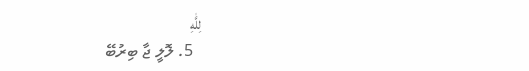لِلَّٰهِ
  5. ލޮލީ ޖާ ބިރުބޭ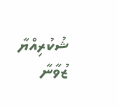ޝުކުރިއްޔާ ޒުވާނާ